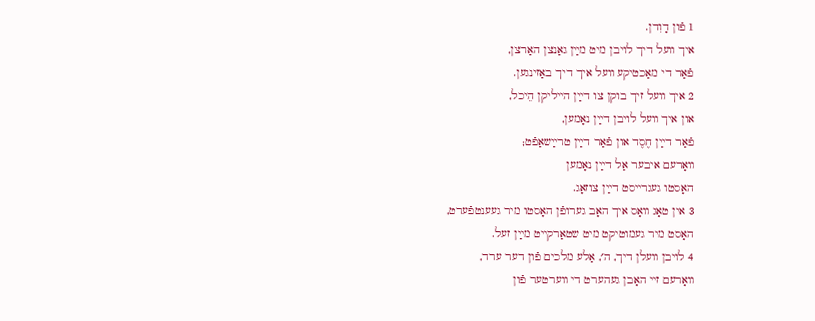1 פֿון דָוִדן.
איך װעל דיך לױבן מיט מײַן גאַנצן האַרצן,
פֿאַר די מאַכטיקע װעל איך דיך באַזינגען.
2 איך װעל זיך בוקן צו דײַן הײליקן הֵיכל,
און איך װעל לױבן דײַן נאָמען,
פֿאַר דײַן חֶסֶד און פֿאַר דײַן טרײַשאַפֿט;
װאָרעם איבער אַל דײַן נאָמען
האָסטו געגרײסט דײַן צוזאָג.
3 אין טאָג װאָס איך האָב גערופֿן האָסטו מיר געענטפֿערט,
האָסט מיר געמוטיקט מיט שטאַרקײט מײַן זעל.
4 לױבן װעלן דיך, ה׳, אַלע מלכים פֿון דער ערד,
װאָרעם זײ האָבן געהערט די װערטער פֿון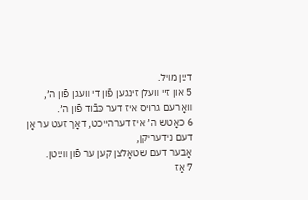דײַן מױל.
5 און זײ װעלן זינגען פֿון די װעגן פֿון ה׳,
װאָרעם גרױס איז דער כּבֿוד פֿון ה׳.
6 כאָטש ה׳ איז דערהײכט, דאָך זעט ער אָן דעם נידעריקן,
אָבער דעם שטאָלצן קען ער פֿון װײַטן.
7 אַז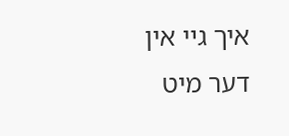איך גײ אין דער מיט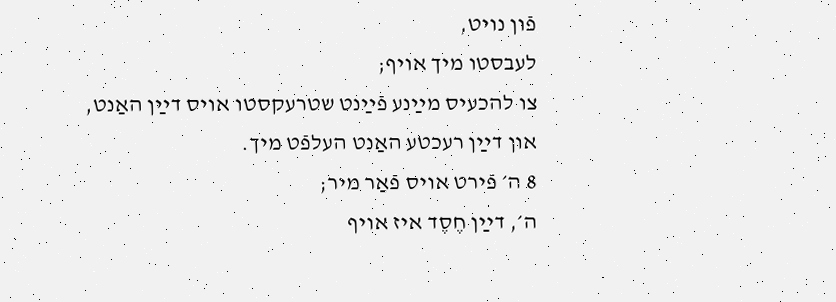פֿון נױט,
לעבסטו מיך אױף;
צו להכעיס מײַנע פֿײַנט שטרעקסטו אױס דײַן האַנט,
און דײַן רעכטע האַנט העלפֿט מיך.
8 ה׳ פֿירט אױס פֿאַר מיר;
ה׳, דײַן חֶסֶד איז אױף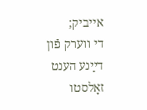אײביק;
די װערק פֿון דײַנע הענט זאָלסטו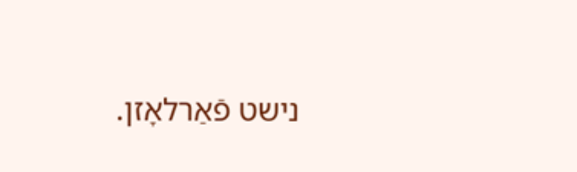נישט פֿאַרלאָזן.